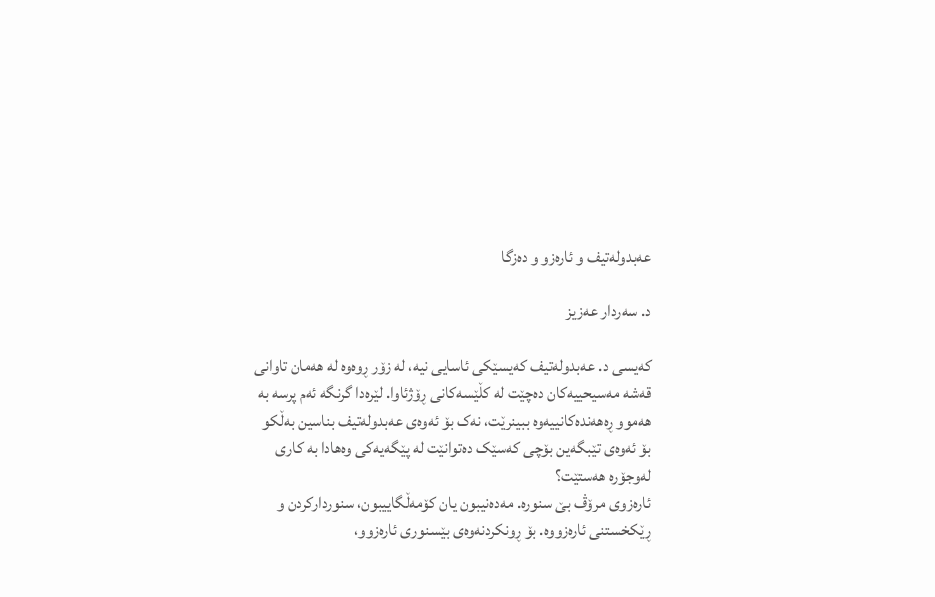عەبدولەتیف و ئارەزو و دەزگا

د. سه‌ردار عه‌زیز

کەیسی د. عەبدولەتیف کەیسێکی ئاسایی نیە، لە زۆر ڕوەوە لە هەمان تاوانی قەشە مەسیحییەکان دەچێت لە کڵێسەکانی ڕۆژئاوا. لێرەدا گرنگە ئەم پرسە بە هەموو ڕەهەندەکانییەوە ببینرێت، نەک بۆ ئەوەی عەبدولەتیف بناسین بەڵکو بۆ ئەوەی تێبگەین بۆچی کەسێک دەتوانێت لە پێگەیەکی وەهادا بە کاری لەوجۆرە هەستێت؟
ئارەزوی مرۆڤ بێ سنورە. مەدەنیبون یان کۆمەڵگاییبون، سنوردارکردن و ڕێکخستنی ئارەزووە. بۆ ڕونکردنەوەی بێسنوری ئارەزوو،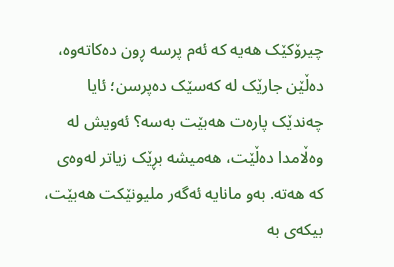چیرۆکێک هەیە کە ئەم پرسە ڕون دەکاتەوە، دەڵێن جارێک لە کەسێک دەپرسن؛ ئایا چەندێک پارەت هەبێت بەسە؟ ئەویش لە وەڵامدا دەڵێت، هەمیشە بڕێک زیاتر لەوەی کە هەتە. بەو مانایە ئەگەر ملیونێکت هەبێت، بیکەی بە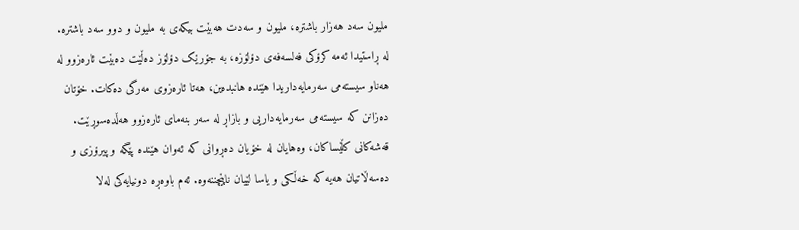ملیون سەد هەزار باشترە، ملیون و سەدت هەبێت بیکەی بە ملیون و دوو سەد باشترە.
لە ڕاستیدا ئەمە کرۆکی فەلسەفەی دۆلۆزە، بە جۆرێک دۆلۆز دەڵێت دەبێت ئارەزوو لە هەناو سیستەمی سەرمایەداریدا هێندە هانبدەین، هەتا ئارەزوی مەرگی دەکات. خۆتان دەزانن کە سیستەمی سەرمایەداریی و بازاڕ لە سەر بنەمای ئارەزوو هەڵدەسوڕێت.
قەشەکانی کڵێساکان، وەهایان لە خۆیان دەڕوانی کە ئەوان هێندە پێگە و پیرۆزی و دەسەڵاتیان هەیە کە خەڵکی و یاسا لێیان ناپێچننەوە. ئەم باوەڕە دونیایەکی لەلا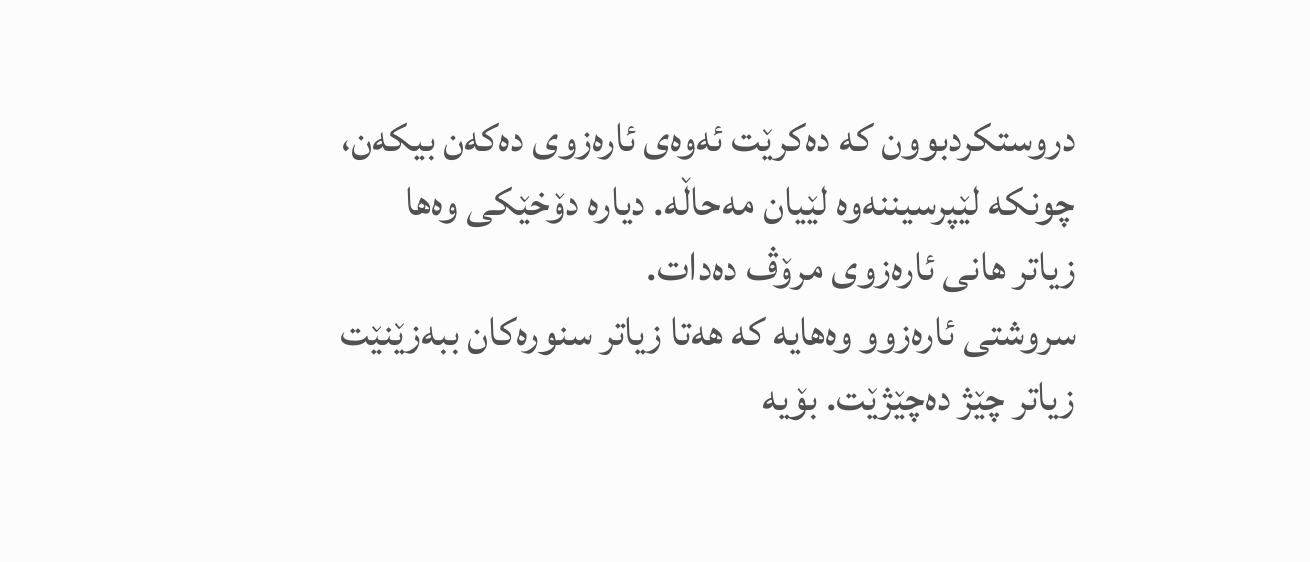دروستکردبوون کە دەکرێت ئەوەی ئارەزوی دەکەن بیکەن، چونکە لێپرسیننەوە لێیان مەحاڵە. دیارە دۆخێکی وەها زیاتر هانی ئارەزوی مرۆڤ دەدات.
سروشتی ئارەزوو وەهایە کە هەتا زیاتر سنورەکان ببەزێنێت زیاتر چێژ دەچێژێت. بۆیە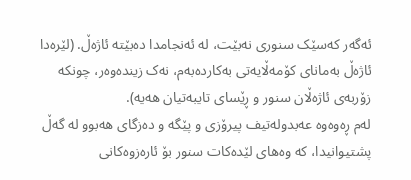ئەگەر کەسێک سنوری نەبێت، لە ئەنجامدا دەبێتە ئاژەڵ. (لێرەدا ئاژەڵ بەمانای کۆمەڵایەتی بەکاردەبەم، نەک زیندەوەر، چونکە زۆربەی ئاژەڵان سنور و ڕێسای تایبەتیان هەیە).
لەم ڕەوەوە عەبدولەتیف پیرۆزی و پێگە و دەزگای هەبوو لە گەڵ پشتیوانیدا، کە وەهای لێدەکات سنور بۆ ئارەزوەکانی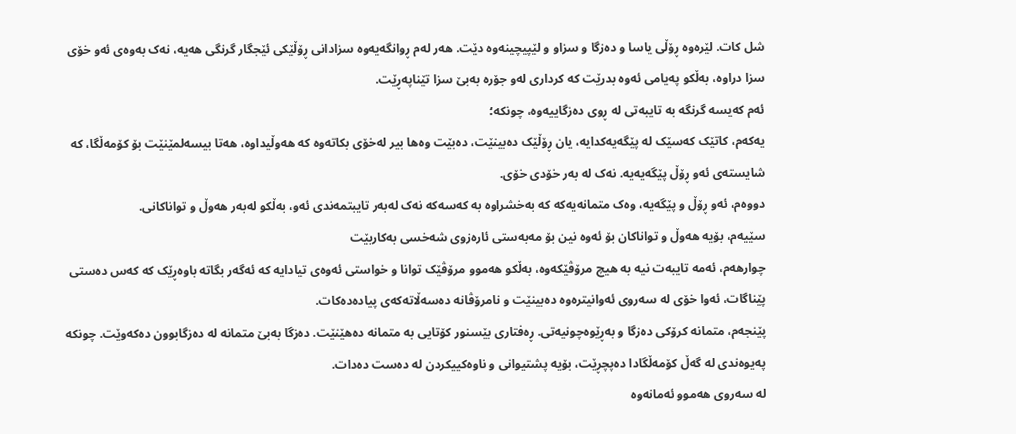شل کات. لێرەوە ڕۆڵی یاسا و دەزگا و سزاو و لێپیچینەوە دێت. هەر لەم ڕوانگەیەوە سزادانی ڕۆڵێکی ئێجگار گرنگی هەیە، نەک بەوەی ئەو خۆی سزا دراوە، بەڵکو پەیامی ئەوە بدرێت کە کرداری لەو جۆرە بەبێ سزا تێناپەڕێت.
ئەم کەیسە گرنگە بە تایبەتی لە ڕوی دەزگاییەوە، چونکە؛
یەکەم، کاتێک کەسێک لە پێگەیەکدایە، یان ڕۆڵێک دەبینێت، دەبێت وەها بیر لەخۆی بکاتەوە کە هەوڵیداوە، هەتا بیسەلمێنێت بۆ کۆمەڵگا، کە شایستەی ئەو ڕۆڵ پێگەیەیە. نەک لە بەر خۆدی خۆی.
دووەم، ئەو ڕۆڵ و پێگەیە، وەک متمانەیەکە کە بەخشراوە بە کەسەکە نەک لەبەر تایبتمەندی ئەو، بەڵکو لەبەر هەوڵ و تواناکانی.
سێیەم، بۆیە هەوڵ و تواناکان بۆ ئەوە نین بۆ مەبەستی ئارەزوی شەخسی بەکاربێت
چوارهەم، ئەمە تایبەت نیە بە هیچ مرۆڤێکەوە، بەڵکو هەموو مرۆڤێک توانا و خواستی ئەوەی تیادایە کە ئەگەر بگاتە باوەڕێک کە کەس دەستی پێناگات، ئەوا خۆی لە سەروی ئەوانیترەوە دەبینێت و نامرۆڤانە دەسەڵاتەکەی پیادەدەکات.
پێنجەم، متمانە کرۆکی دەزگا و بەڕێوەچونیەتی. ڕەفتاری بێسنور کۆتایی بە متمانە دەهێنێت. دەزگا بەبێ متمانە لە دەزگابوون دەکەوێت. چونکە پەیوەندی لە گەڵ کۆمەڵگادا دەپچڕێت، بۆیە پشتیوانی و ناوەکییکردن لە دەست دەدات.
لە سەروی هەموو ئەمانەوە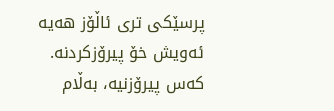پرسێکی تری ئاڵۆز هەیە ئەویش خۆ پیرۆزکردنە. کەس پیرۆزنیە، بەڵام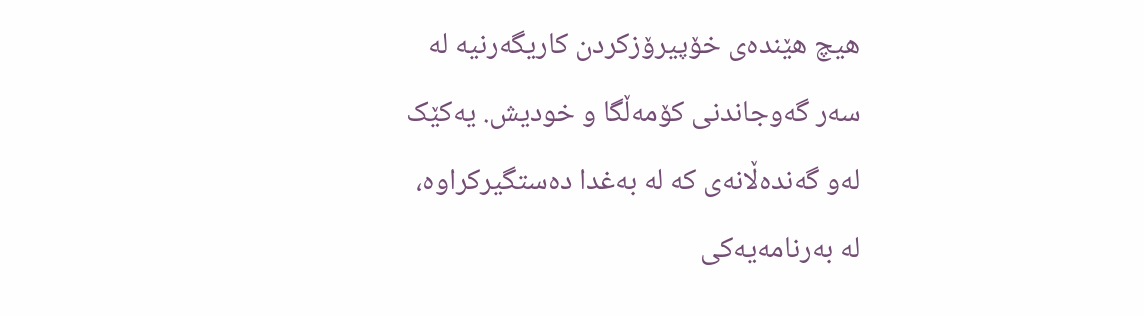هیچ هێندەی خۆپیرۆزکردن کاریگەرنیە لە سەر گەوجاندنی کۆمەڵگا و خودیش. یەکێک لەو گەندەڵانەی کە لە بەغدا دەستگیرکراوە، لە بەرنامەیەکی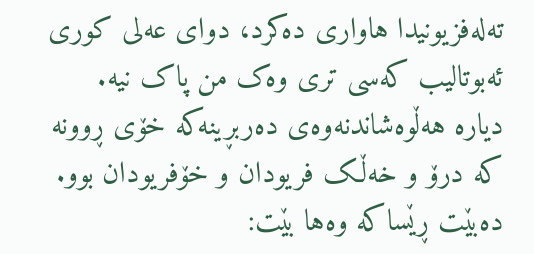تەلەفزیونیدا هاواری دەکرد، دوای عەلی کوری ئەبوتالیب کەسی تری وەک من پاک نیە. دیارە هەڵوەشاندنەوەی دەربڕینەکە خۆی ڕوونە کە درۆ و خەڵک فریودان و خۆفریودان بوو.
دەبێت ڕێساکە وەها بێت: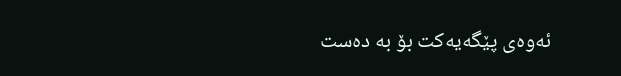ئەوەی پێگەیەکت بۆ بە دەست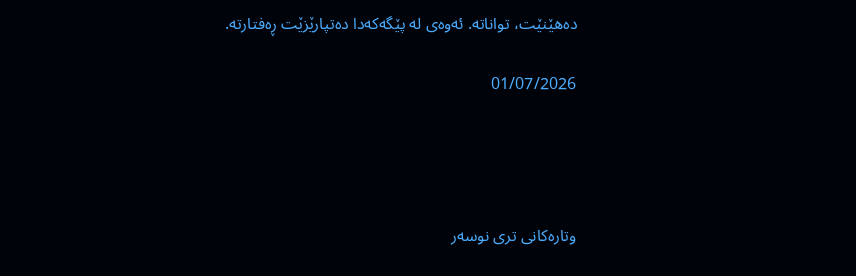دەهێنێت، تواناتە. ئەوەی لە پێگەکەدا دەتپارێزێت ڕەفتارتە.

01/07/2026




وتارەکانی تری نوسەر